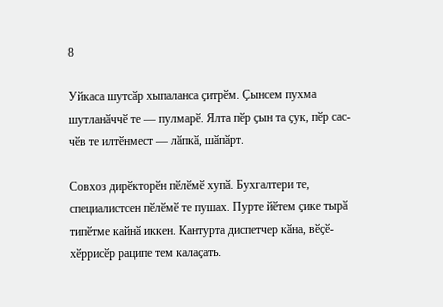8

Уйкаса шутсӑр хыпаланса ҫитрӗм. Ҫынсем пухма шутланӑччӗ те — пулмарӗ. Ялта пӗр ҫын та ҫук, пӗр сас-чӗв те илтӗнмест — лӑпкӑ, шӑпӑрт.

Совхоз дирӗкторӗн пӗлӗмӗ хупӑ. Бухгалтери те, специалистсен пӗлӗмӗ те пушах. Пурте йӗтем ҫике тырӑ типӗтме кайнӑ иккен. Кантурта диспетчер кӑна, вӗҫӗ-хӗррисӗр раципе тем калаҫать.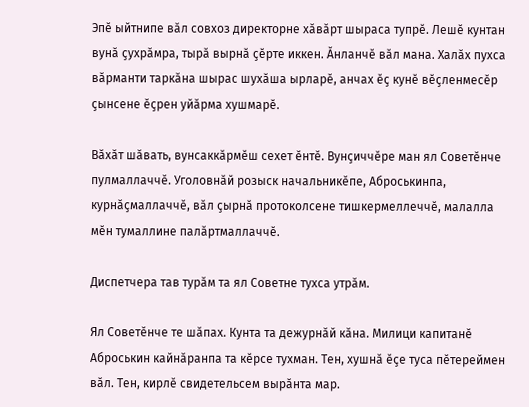Эпӗ ыйтнипе вӑл совхоз директорне хӑвӑрт шыраса тупрӗ. Лешӗ кунтан вунӑ ҫухрӑмра, тырӑ вырнӑ ҫӗрте иккен. Ӑнланчӗ вӑл мана. Халӑх пухса вӑрманти таркӑна шырас шухӑша ырларӗ, анчах ӗҫ кунӗ вӗҫленмесӗр ҫынсене ӗҫрен уйӑрма хушмарӗ.

Вӑхӑт шӑвать, вунсаккӑрмӗш сехет ӗнтӗ. Вунҫиччӗре ман ял Советӗнче пулмаллаччӗ. Уголовнӑй розыск начальникӗпе, Аброськинпа, курнӑҫмаллаччӗ, вӑл ҫырнӑ протоколсене тишкермеллеччӗ, малалла мӗн тумаллине палӑртмаллаччӗ.

Диспетчера тав турӑм та ял Советне тухса утрӑм.

Ял Советӗнче те шӑпах. Кунта та дежурнӑй кӑна. Милици капитанӗ Аброськин кайнӑранпа та кӗрсе тухман. Тен, хушнӑ ӗҫе туса пӗтереймен вӑл. Тен, кирлӗ свидетельсем вырӑнта мар.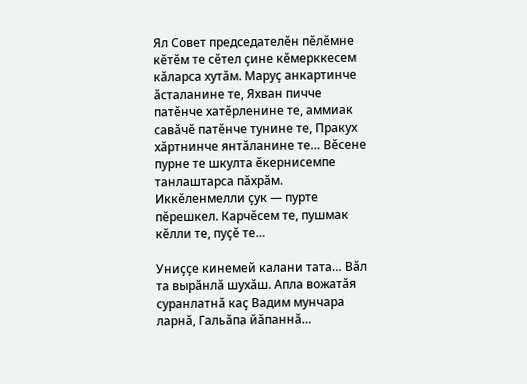Ял Совет председателӗн пӗлӗмне кӗтӗм те сӗтел ҫине кӗмерккесем кӑларса хутӑм. Маруҫ анкартинче ӑсталанине те, Яхван пичче патӗнче хатӗрленине те, аммиак савӑчӗ патӗнче тунине те, Пракух хӑртнинче янтӑланине те… Вӗсене пурне те шкулта ӗкернисемпе танлаштарса пӑхрӑм. Иккӗленмелли ҫук — пурте пӗрешкел. Карчӗсем те, пушмак кӗлли те, пуҫӗ те…

Униҫҫе кинемей калани тата… Вӑл та вырӑнлӑ шухӑш. Апла вожатӑя суранлатнӑ каҫ Вадим мунчара ларнӑ, Гальӑпа йӑпаннӑ…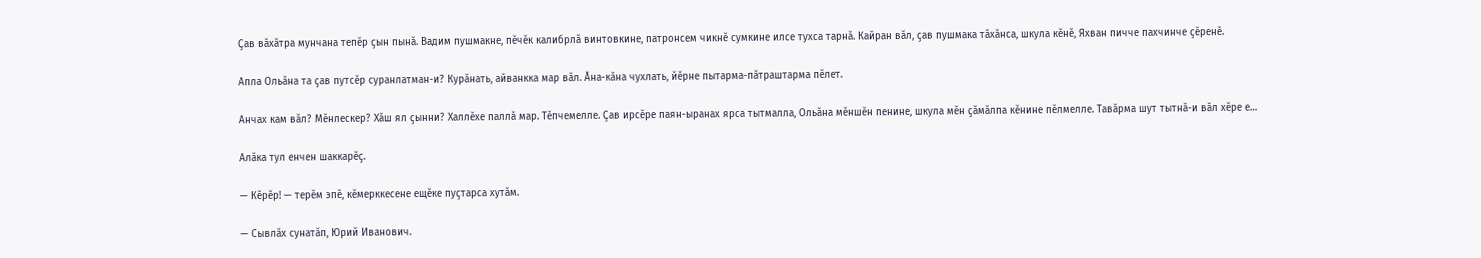Ҫав вӑхӑтра мунчана тепӗр ҫын пынӑ. Вадим пушмакне, пӗчӗк калибрлӑ винтовкине, патронсем чикнӗ сумкине илсе тухса тарнӑ. Кайран вӑл, ҫав пушмака тӑхӑнса, шкула кӗнӗ, Яхван пичче пахчинче ҫӗренӗ.

Апла Ольӑна та ҫав путсӗр суранлатман-и? Курӑнать, айванкка мар вӑл. Ӑна-кӑна чухлать, йӗрне пытарма-пӑтраштарма пӗлет.

Анчах кам вӑл? Мӗнлескер? Хӑш ял ҫынни? Халлӗхе паллӑ мар. Тӗпчемелле. Ҫав ирсӗре паян-ыранах ярса тытмалла, Ольӑна мӗншӗн пенине, шкула мӗн ҫӑмӑлпа кӗнине пӗлмелле. Тавӑрма шут тытнӑ-и вӑл хӗре е…

Алӑка тул енчен шаккарӗҫ.

— Кӗрӗр! — терӗм эпӗ, кӗмерккесене ещӗке пуҫтарса хутӑм.

— Сывлӑх сунатӑп, Юрий Иванович.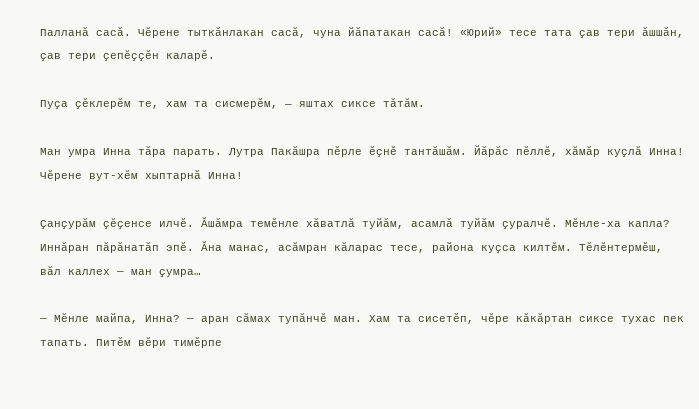Палланӑ сасӑ. Чӗрене тыткӑнлакан сасӑ, чуна йӑпатакан сасӑ! «Юрий» тесе тата ҫав тери ӑшшӑн, ҫав тери ҫепӗҫҫӗн каларӗ.

Пуҫа ҫӗклерӗм те, хам та сисмерӗм, ― яштах сиксе тӑтӑм.

Ман умра Инна тӑра парать. Лутра Пакӑшра пӗрле ӗҫнӗ тантӑшӑм. Йӑрӑс пӗллӗ, хӑмӑр куҫлӑ Инна! Чӗрене вут-хӗм хыптарнӑ Инна!

Ҫанҫурӑм ҫӗҫенсе илчӗ. Ӑшӑмра темӗнле хӑватлӑ туйӑм, асамлӑ туйӑм ҫуралчӗ. Мӗнле-ха капла? Иннӑран пӑрӑнатӑп эпӗ. Ӑна манас, асӑмран кӑларас тесе, района куҫса килтӗм. Тӗлӗнтермӗш, вӑл каллех — ман ҫумра…

— Мӗнле майпа, Инна? — аран сӑмах тупӑнчӗ ман. Хам та сисетӗп, чӗре кӑкӑртан сиксе тухас пек тапать. Питӗм вӗри тимӗрпе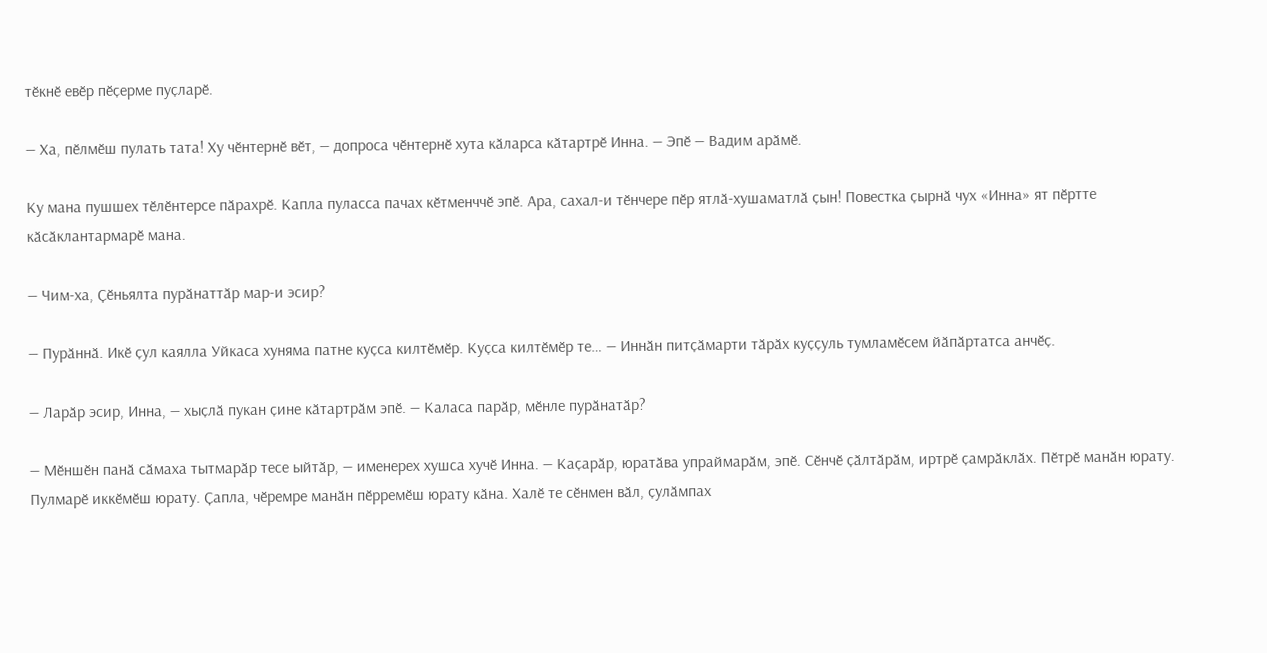тӗкнӗ евӗр пӗҫерме пуҫларӗ.

— Ха, пӗлмӗш пулать тата! Ху чӗнтернӗ вӗт, ― допроса чӗнтернӗ хута кӑларса кӑтартрӗ Инна. ― Эпӗ — Вадим арӑмӗ.

Ку мана пушшех тӗлӗнтерсе пӑрахрӗ. Капла пуласса пачах кӗтменччӗ эпӗ. Ара, сахал-и тӗнчере пӗр ятлӑ-хушаматлӑ ҫын! Повестка ҫырнӑ чух «Инна» ят пӗртте кӑсӑклантармарӗ мана.

— Чим-ха, Ҫӗньялта пурӑнаттӑр мар-и эсир?

— Пурӑннӑ. Икӗ ҫул каялла Уйкаса хуняма патне куҫса килтӗмӗр. Куҫса килтӗмӗр те… — Иннӑн питҫӑмарти тӑрӑх куҫҫуль тумламӗсем йӑпӑртатса анчӗҫ.

— Ларӑр эсир, Инна, ― хыҫлӑ пукан ҫине кӑтартрӑм эпӗ. — Каласа парӑр, мӗнле пурӑнатӑр?

— Мӗншӗн панӑ сӑмаха тытмарӑр тесе ыйтӑр, ― именерех хушса хучӗ Инна. ― Каҫарӑр, юратӑва упраймарӑм, эпӗ. Сӗнчӗ ҫӑлтӑрӑм, иртрӗ ҫамрӑклӑх. Пӗтрӗ манӑн юрату. Пулмарӗ иккӗмӗш юрату. Ҫапла, чӗремре манӑн пӗрремӗш юрату кӑна. Халӗ те сӗнмен вӑл, ҫулӑмпах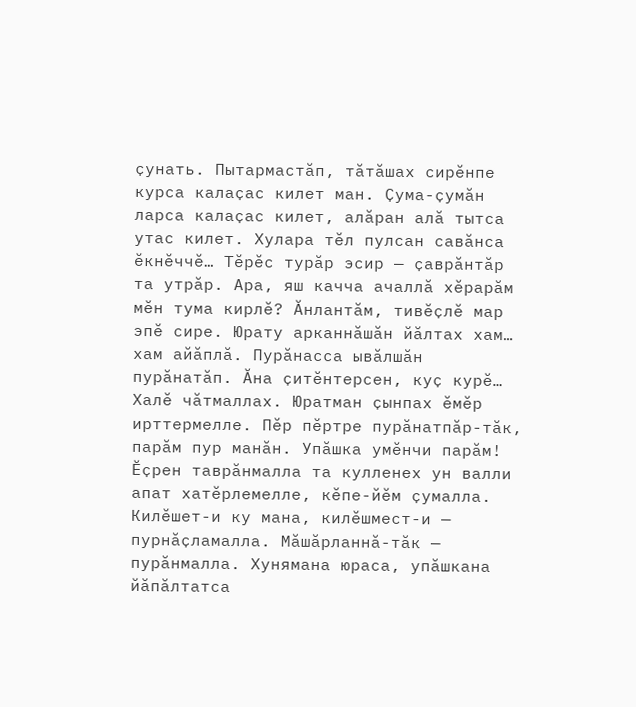ҫунать. Пытармастӑп, тӑтӑшах сирӗнпе курса калаҫас килет ман. Ҫума-ҫумӑн ларса калаҫас килет, алӑран алӑ тытса утас килет. Хулара тӗл пулсан савӑнса ӗкнӗччӗ… Тӗрӗс турӑр эсир — ҫаврӑнтӑр та утрӑр. Ара, яш качча ачаллӑ хӗрарӑм мӗн тума кирлӗ? Ӑнлантӑм, тивӗҫлӗ мар эпӗ сире. Юрату арканнӑшӑн йӑлтах хам… хам айӑплӑ. Пурӑнасса ывӑлшӑн пурӑнатӑп. Ӑна ҫитӗнтерсен, куҫ курӗ… Халӗ чӑтмаллах. Юратман ҫынпах ӗмӗр ирттермелле. Пӗр пӗртре пурӑнатпӑр-тӑк, парӑм пур манӑн. Упӑшка умӗнчи парӑм! Ӗҫрен таврӑнмалла та кулленех ун валли апат хатӗрлемелле, кӗпе-йӗм ҫумалла. Килӗшет-и ку мана, килӗшмест-и — пурнӑҫламалла. Мӑшӑрланнӑ-тӑк — пурӑнмалла. Хунямана юраса, упӑшкана йӑпӑлтатса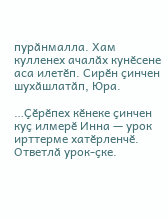пурӑнмалла. Хам кулленех ачалӑх кунӗсене аса илетӗп. Сирӗн ҫинчен шухӑшлатӑп, Юра.

…Ҫӗрӗпех кӗнеке ҫинчен куҫ илмерӗ Инна — урок ирттерме хатӗрленчӗ. Ответлӑ урок-ҫке.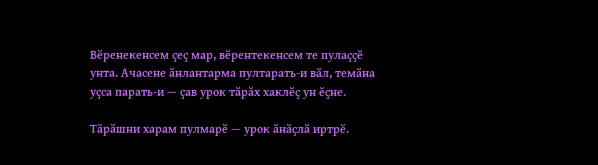Вӗренекенсем ҫеҫ мар, вӗрентекенсем те пулаҫҫӗ унта. Ачасене ӑнлантарма пултарать-и вӑл, темӑна уҫса парать-и — ҫав урок тӑрӑх хаклӗҫ ун ӗҫне.

Тӑрӑшни харам пулмарӗ — урок ӑнӑҫлӑ иртрӗ.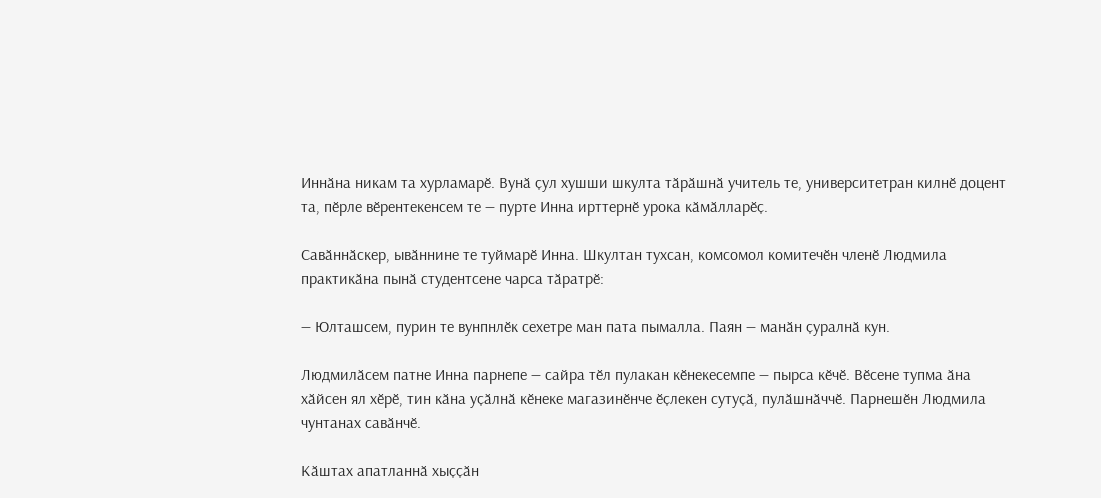Иннӑна никам та хурламарӗ. Вунӑ ҫул хушши шкулта тӑрӑшнӑ учитель те, университетран килнӗ доцент та, пӗрле вӗрентекенсем те — пурте Инна ирттернӗ урока кӑмӑлларӗҫ.

Савӑннӑскер, ывӑннине те туймарӗ Инна. Шкултан тухсан, комсомол комитечӗн членӗ Людмила практикӑна пынӑ студентсене чарса тӑратрӗ:

— Юлташсем, пурин те вунпнлӗк сехетре ман пата пымалла. Паян — манӑн ҫуралнӑ кун.

Людмилӑсем патне Инна парнепе — сайра тӗл пулакан кӗнекесемпе — пырса кӗчӗ. Вӗсене тупма ӑна хӑйсен ял хӗрӗ, тин кӑна уҫӑлнӑ кӗнеке магазинӗнче ӗҫлекен сутуҫӑ, пулӑшнӑччӗ. Парнешӗн Людмила чунтанах савӑнчӗ.

Кӑштах апатланнӑ хыҫҫӑн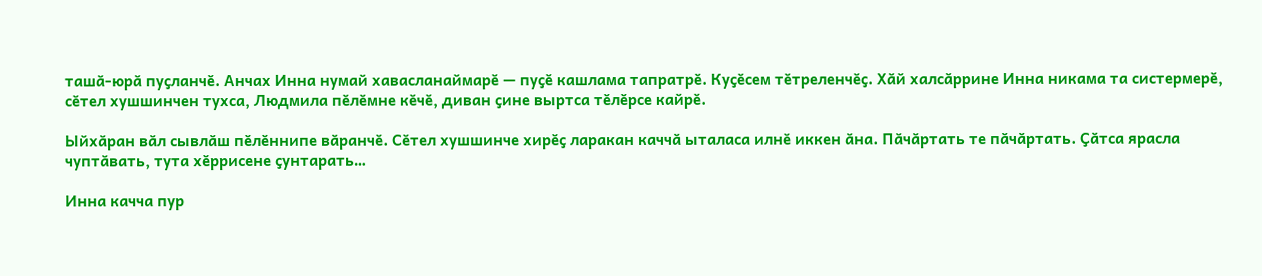ташӑ-юрӑ пуҫланчӗ. Анчах Инна нумай хавасланаймарӗ — пуҫӗ кашлама тапратрӗ. Куҫӗсем тӗтреленчӗҫ. Хӑй халсӑррине Инна никама та систермерӗ, сӗтел хушшинчен тухса, Людмила пӗлӗмне кӗчӗ, диван ҫине выртса тӗлӗрсе кайрӗ.

Ыйхӑран вӑл сывлӑш пӗлӗннипе вӑранчӗ. Сӗтел хушшинче хирӗҫ ларакан каччӑ ыталаса илнӗ иккен ӑна. Пӑчӑртать те пӑчӑртать. Ҫӑтса ярасла чуптӑвать, тута хӗррисене ҫунтарать…

Инна качча пур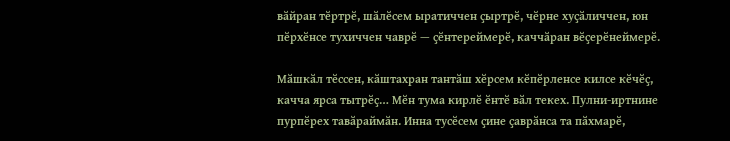вӑйран тӗртрӗ, шӑлӗсем ыратиччен ҫыртрӗ, чӗрне хуҫӑличчен, юн пӗрхӗнсе тухиччен чаврӗ — ҫӗнтереймерӗ, каччӑран вӗҫерӗнеймерӗ.

Мӑшкӑл тӗссен, кӑштахран тантӑш хӗрсем кӗпӗрленсе килсе кӗчӗҫ, качча ярса тытрӗҫ… Мӗн тума кирлӗ ӗнтӗ вӑл текех. Пулни-иртнине пурпӗрех тавӑраймӑн. Инна тусӗсем ҫине ҫаврӑнса та пӑхмарӗ,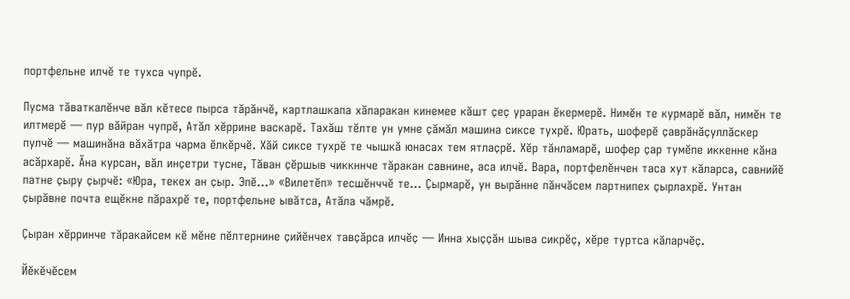портфельне илчӗ те тухса чупрӗ.

Пусма тӑваткалӗнче вӑл кӗтесе пырса тӑрӑнчӗ, картлашкапа хӑпаракан кинемее кӑшт ҫеҫ ураран ӗкермерӗ. Нимӗн те курмарӗ вӑл, нимӗн те илтмерӗ — пур вӑйран чупрӗ, Атӑл хӗррине васкарӗ. Тахӑш тӗлте ун умне ҫӑмӑл машина сиксе тухрӗ. Юрать, шоферӗ ҫаврӑнӑҫуллӑскер пулчӗ — машинӑна вӑхӑтра чарма ӗлкӗрчӗ. Хӑй сиксе тухрӗ те чышкӑ юнасах тем ятлаҫрӗ. Хӗр тӑнламарӗ, шофер ҫар тумӗпе иккенне кӑна асӑрхарӗ. Ӑна курсан, вӑл инҫетри тусне, Тӑван ҫӗршыв чиккннче тӑракан савнине, аса илчӗ. Вара, портфелӗнчен таса хут кӑларса, савнийӗ патне ҫыру ҫырчӗ: «Юра, текех ан ҫыр. Эпӗ…» «Вилетӗп» тесшӗнччӗ те… Ҫырмарӗ, ун вырӑнне пӑнчӑсем лартнипех ҫырлахрӗ. Унтан ҫырӑвне почта ещӗкне пӑрахрӗ те, портфельне ывӑтса, Атӑла чӑмрӗ.

Ҫыран хӗрринче тӑракайсем кӗ мӗне пӗлтернине ҫийӗнчех тавҫӑрса илчӗҫ — Инна хыҫҫӑн шыва сикрӗҫ, хӗре туртса кӑларчӗҫ.

Йӗкӗчӗсем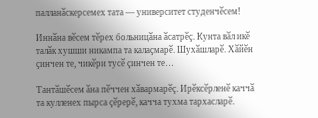палланӑскерсемех тата — университет студенчӗсем!

Иннӑна вӗсем тӗрех больницӑна ӑсатрӗҫ. Кунта вӑл икӗ талӑк хушши никампа та калаҫмарӗ. Шухӑшларӗ. Хӑйӗн ҫинчен те, чикӗри тусӗ ҫинчен те…

Тантӑшӗсем ӑна пӗччен хӑвармарӗҫ. Ирӗксӗрленӗ каччӑ та кулленех пырса ҫӗрерӗ, качча тухма тархасларӗ.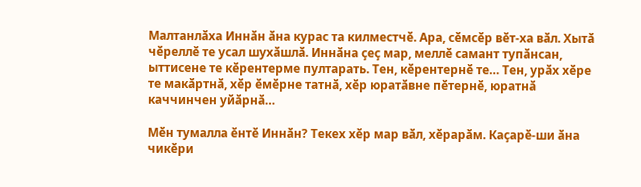Малтанлӑха Иннӑн ӑна курас та килместчӗ. Ара, сӗмсӗр вӗт-ха вӑл. Хытӑ чӗреллӗ те усал шухӑшлӑ. Иннӑна ҫеҫ мар, меллӗ самант тупӑнсан, ыттисене те кӗрентерме пултарать. Тен, кӗрентернӗ те… Тен, урӑх хӗре те макӑртнӑ, хӗр ӗмӗрне татнӑ, хӗр юратӑвне пӗтернӗ, юратнӑ каччинчен уйӑрнӑ…

Мӗн тумалла ӗнтӗ Иннӑн? Текех хӗр мар вӑл, хӗрарӑм. Каҫарӗ-ши ӑна чикӗри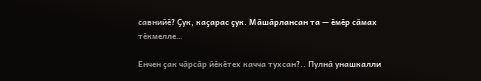савнийӗ? Ҫук, каҫарас ҫук. Мӑшӑрлансан та — ӗмӗр сӑмах тӗкмелле…

Енчен ҫак чӑрсӑр йӗкӗтех качча тухсан?.. Пулнӑ унашкалли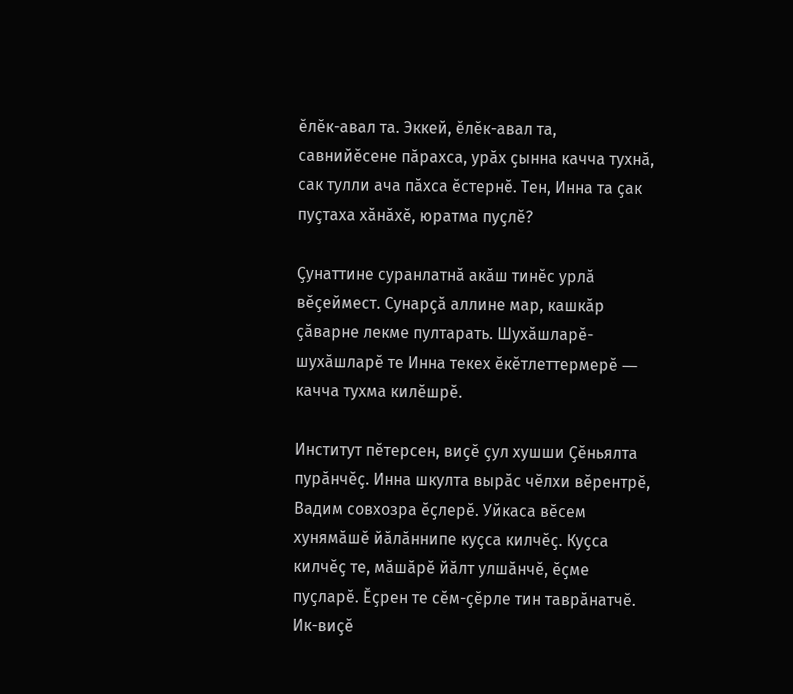ӗлӗк-авал та. Эккей, ӗлӗк-авал та, савнийӗсене пӑрахса, урӑх ҫынна качча тухнӑ, сак тулли ача пӑхса ӗстернӗ. Тен, Инна та ҫак пуҫтаха хӑнӑхӗ, юратма пуҫлӗ?

Ҫунаттине суранлатнӑ акӑш тинӗс урлӑ вӗҫеймест. Сунарҫӑ аллине мар, кашкӑр ҫӑварне лекме пултарать. Шухӑшларӗ-шухӑшларӗ те Инна текех ӗкӗтлеттермерӗ ― качча тухма килӗшрӗ.

Институт пӗтерсен, виҫӗ ҫул хушши Ҫӗньялта пурӑнчӗҫ. Инна шкулта вырӑс чӗлхи вӗрентрӗ, Вадим совхозра ӗҫлерӗ. Уйкаса вӗсем хунямӑшӗ йӑлӑннипе куҫса килчӗҫ. Куҫса килчӗҫ те, мӑшӑрӗ йӑлт улшӑнчӗ, ӗҫме пуҫларӗ. Ӗҫрен те сӗм-ҫӗрле тин таврӑнатчӗ. Ик-виҫӗ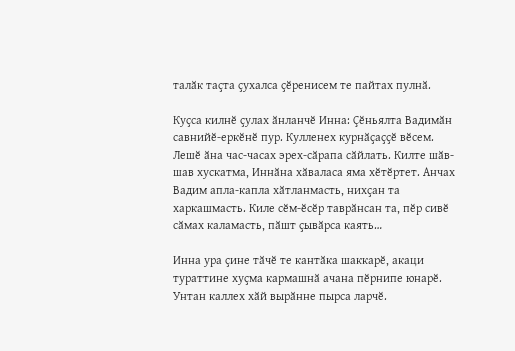талӑк таҫта ҫухалса ҫӗренисем те пайтах пулнӑ.

Куҫса килнӗ ҫулах ӑнланчӗ Инна: Ҫӗньялта Вадимӑн савнийӗ-еркӗнӗ пур. Кулленех курнӑҫаҫҫӗ вӗсем. Лешӗ ӑна час-часах эрех-сӑрапа сӑйлать. Килте шӑв-шав хускатма, Иннӑна хӑваласа яма хӗтӗртет. Анчах Вадим апла-капла хӑтланмасть, нихҫан та харкашмасть. Киле сӗм-ӗсӗр таврӑнсан та, пӗр сивӗ сӑмах каламасть, пӑшт ҫывӑрса каять…

Инна ура ҫине тӑчӗ те кантӑка шаккарӗ, акаци тураттине хуҫма кармашнӑ ачана пӗрнипе юнарӗ. Унтан каллех хӑй вырӑнне пырса ларчӗ.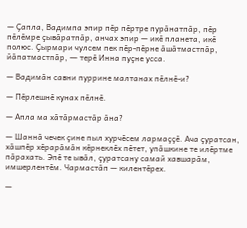— Ҫапла, Вадимпа эпир пӗр пӗртре пурӑнатпӑр, пӗр пӗлӗмре ҫывӑратпӑр, анчах эпир — икӗ планета, икӗ полюс. Ҫырмари чулсем пек пӗр-пӗрне ӑшӑтмастпӑр, йӑпатмастпӑр, ― терӗ Инна пуҫне усса.

— Вадимӑн савни пуррине малтанах пӗлнӗ-и?

— Пӗрлешнӗ кунах пӗлнӗ.

— Апла ма хӑтӑрмастӑр ӑна?

— Шаннӑ чечек ҫине пыл хурчӗсем лармаҫҫӗ. Ача ҫуратсан, хӑшпӗр хӗрарӑмӑн кӗрнеклӗх пӗтет, упӑшкине те илӗртме пӑрахать. Эпӗ те ывӑл, ҫуратсану самай хавшарӑм, имшерлентӗм. Чармастӑп — килентӗрех.

—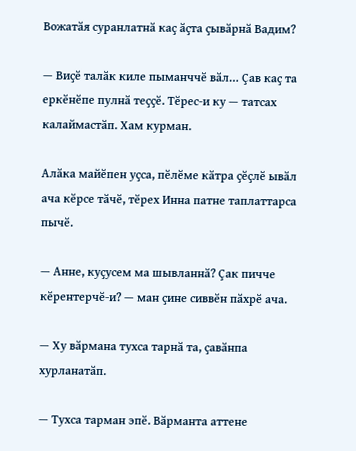Вожатӑя суранлатнӑ каҫ ӑҫта ҫывӑрнӑ Вадим?

— Виҫӗ талӑк киле пыманччӗ вӑл… Ҫав каҫ та еркӗнӗпе пулнӑ теҫҫӗ. Тӗрес-и ку — татсах калаймастӑп. Хам курман.

Алӑка майӗпен уҫса, пӗлӗме кӑтра ҫӗҫлӗ ывӑл ача кӗрсе тӑчӗ, тӗрех Инна патне таплаттарса пычӗ.

— Анне, куҫусем ма шывланнӑ? Ҫак пичче кӗрентерчӗ-и? — ман ҫине сиввӗн пӑхрӗ ача.

— Ху вӑрмана тухса тарнӑ та, ҫавӑнпа хурланатӑп.

— Тухса тарман эпӗ. Вӑрманта аттене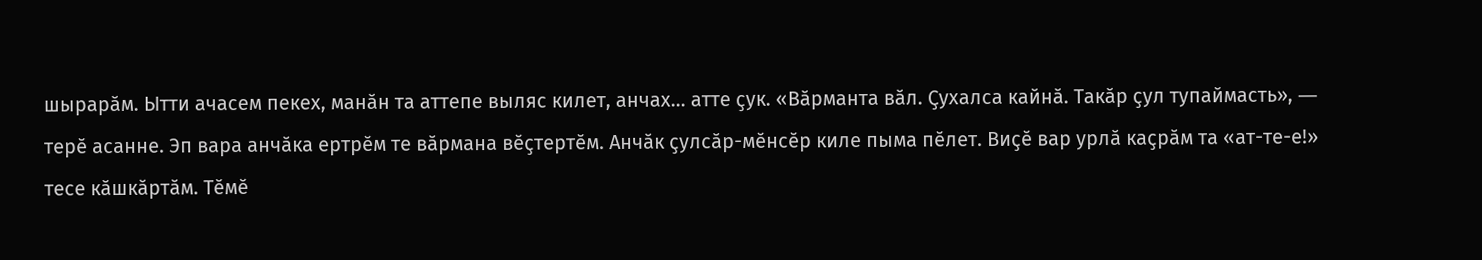шырарӑм. Ытти ачасем пекех, манӑн та аттепе выляс килет, анчах… атте ҫук. «Вӑрманта вӑл. Ҫухалса кайнӑ. Такӑр ҫул тупаймасть», ― терӗ асанне. Эп вара анчӑка ертрӗм те вӑрмана вӗҫтертӗм. Анчӑк ҫулсӑр-мӗнсӗр киле пыма пӗлет. Виҫӗ вар урлӑ каҫрӑм та «ат-те-е!» тесе кӑшкӑртӑм. Тӗмӗ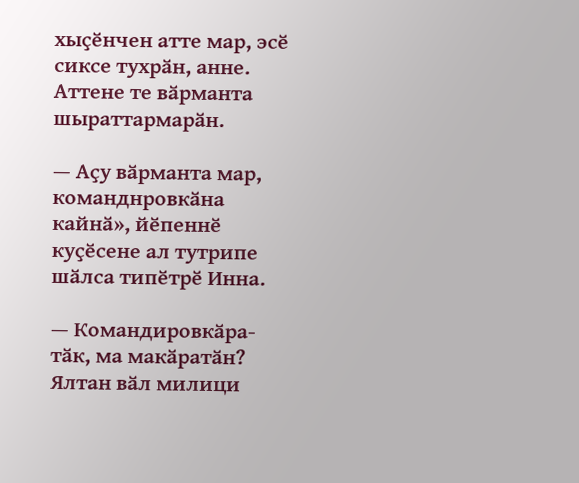хыҫӗнчен атте мар, эсӗ сиксе тухрӑн, анне. Аттене те вӑрманта шыраттармарӑн.

— Аҫу вӑрманта мар, команднровкӑна кайнӑ», йӗпеннӗ куҫӗсене ал тутрипе шӑлса типӗтрӗ Инна.

— Командировкӑра-тӑк, ма макӑратӑн? Ялтан вӑл милици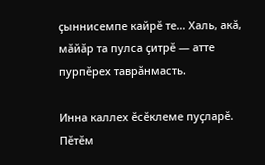ҫыннисемпе кайрӗ те… Халь, акӑ, мӑйӑр та пулса ҫитрӗ — атте пурпӗрех таврӑнмасть.

Инна каллех ӗсӗклеме пуҫларӗ. Пӗтӗм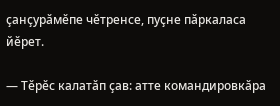ҫанҫурӑмӗпе чӗтренсе, пуҫне пӑркаласа йӗрет.

— Тӗрӗс калатӑп ҫав: атте командировкӑра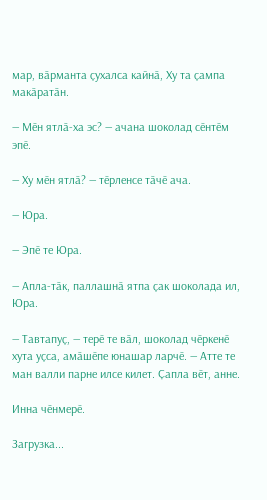мар, вӑрманта ҫухалса кайнӑ, Ху та ҫампа макӑратӑн.

— Мӗн ятлӑ-ха эс? — ачана шоколад сӗнтӗм эпӗ.

— Ху мӗн ятлӑ? — тӗрленсе тӑчӗ ача.

— Юра.

— Эпӗ те Юра.

— Апла-тӑк, паллашнӑ ятпа ҫак шоколада ил, Юра.

— Тавтапуҫ, ― терӗ те вӑл, шоколад чӗркенӗ хута уҫса, амӑшӗпе юнашар ларчӗ. ― Атте те ман валли парне илсе килет. Ҫапла вӗт, анне.

Инна чӗнмерӗ.

Загрузка...